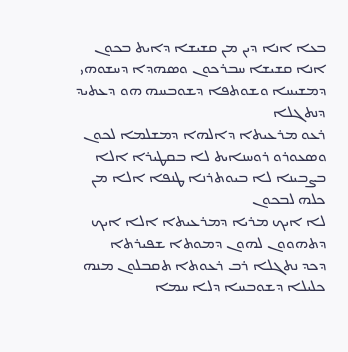ܒܥܐ ܐܢܐ ܕܝܢ ܡܢ ܩܫܝܫܐ ܕܐܝܬ ܒܟܘܢ ܐܢܐ ܩܫܝܫܐ ܚܒܪܟܘܢ ܘܤܗܕܐ ܕܚܫܘܗܝ ܕܡܫܝܚܐ ܘܫܘܬܦܐ ܕܫܘܒܚܗ ܗܘ ܕܥܬܝܕ ܕܢܬܓܠܐ
ܪܥܘ ܡܪܥܝܬܐ ܕܐܠܗܐ ܕܡܫܠܡܐ ܠܟܘܢ ܘܤܥܘܪܘ ܪܘܚܢܐܝܬ ܠܐ ܒܩܛܝܪܐ ܐܠܐ ܒܨܒܝܢܐ ܠܐ ܒܝܘܬܪܢܐ ܛܢܦܐ ܐܠܐ ܡܢ ܟܠܗ ܠܒܟܘܢ
ܠܐ ܐܝܟ ܡܪܝܐ ܕܡܪܥܝܬܐ ܐܠܐ ܐܝܟ ܕܬܗܘܘܢ ܠܗܘܢ ܕܡܘܬܐ ܫܦܝܪܬܐ
ܕܟܕ ܢܬܓܠܐ ܪܒ ܪܥܘܬܐ ܬܩܒܠܘܢ ܡܢܗ ܟܠܝܠܐ ܕܫܘܒܚܐ ܕܠܐ ܚܡܐ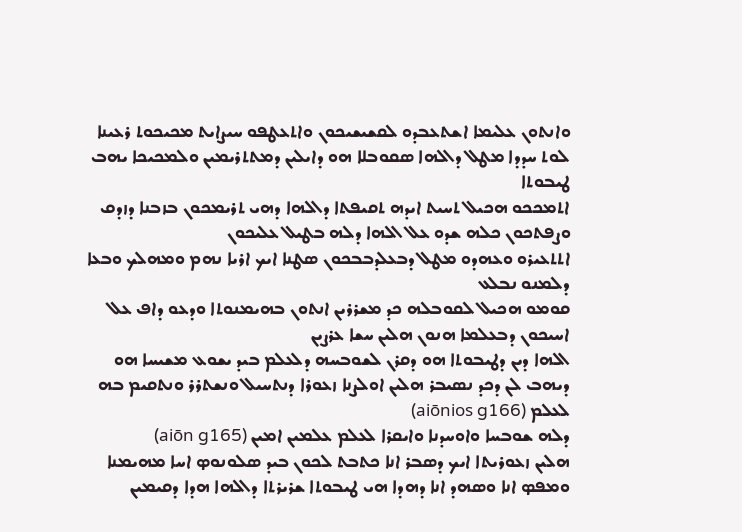ܘܐܢܬܘܢ ܥܠܝܡܐ ܐܫܬܥܒܕܘ ܠܩܫܝܫܝܟܘܢ ܘܐܬܥܛܦܘ ܚܝܨܐܝܬ ܡܟܝܟܘܬ ܪܥܝܢܐ ܠܘܬ ܚܕܕܐ ܡܛܠ ܕܐܠܗܐ ܤܩܘܒܠܐ ܗܘ ܕܐܝܠܝܢ ܕܡܬܬܪܝܡܝܢ ܘܠܡܟܝܟܐ ܝܗܒ ܛܝܒܘܬܐ
ܐܬܡܟܟܘ ܗܟܝܠ ܬܚܝܬ ܐܝܕܗ ܬܩܝܦܬܐ ܕܐܠܗܐ ܕܗܝ ܬܪܝܡܟܘܢ ܒܙܒܢܐ ܕܙܕܩ
ܘܨܦܬܟܘܢ ܟܠܗ ܫܕܘ ܥܠ ܐܠܗܐ ܕܠܗ ܒܛܝܠ ܥܠܝܟܘܢ
ܐܬܬܥܝܪܘ ܘܥܗܕܘ ܡܛܠ ܕܒܥܠܕܒܒܟܘܢ ܤܛܢܐ ܐܝܟ ܐܪܝܐ ܢܗܡ ܘܡܗܠܟ ܘܒܥܐ ܕܠܡܢܘ ܢܒܠܥ
ܩܘܡܘ ܗܟܝܠ ܠܩܘܒܠܗ ܟܕ ܡܫܪܪܝܢ ܐܢܬܘܢ ܒܗܝܡܢܘܬܐ ܘܕܥܘ ܕܐܦ ܥܠ ܐܚܝܟܘܢ ܕܒܥܠܡܐ ܗܢܘܢ ܗܠܝܢ ܚܫܐ ܥܪܨܝܢ
ܐܠܗܐ ܕܝܢ ܕܛܝܒܘܬܐ ܗܘ ܕܩܪܢ ܠܫܘܒܚܗ ܕܠܥܠܡ ܒܝܕ ܝܫܘܥ ܡܫܝܚܐ ܗܘ ܕܝܗܒ ܠܢ ܕܟܕ ܢܤܝܒܪ ܗܠܝܢ ܐܘܠܨܢܐ ܙܥܘܪܐ ܕܢܬܚܝܠ ܘܢܫܬܪܪ ܘܢܬܩܝܡ ܒܗ ܠܥܠܡ (aiōnios g166)
ܕܠܗ ܫܘܒܚܐ ܘܐܘܚܕܢܐ ܘܐܝܩܪܐ ܠܥܠܡ ܥܠܡܝܢ ܐܡܝܢ (aiōn g165)
ܗܠܝܢ ܙܥܘܪܝܬܐ ܐܝܟ ܕܤܒܪ ܐܢܐ ܟܬܒܬ ܠܟܘܢ ܒܝܕ ܤܠܘܢܘܤ ܐܚܐ ܡܗܝܡܢܐ ܘܡܦܤ ܐܢܐ ܘܤܗܕ ܐܢܐ ܕܗܕܐ ܗܝ ܛܝܒܘܬܐ ܫܪܝܪܬܐ ܕܐܠܗܐ ܗܕܐ ܕܩܝܡܝܢ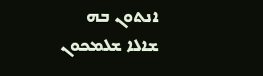ܐܢܬܘܢ ܒܗ
ܫܐܠܐ ܫܠܡܟܘܢ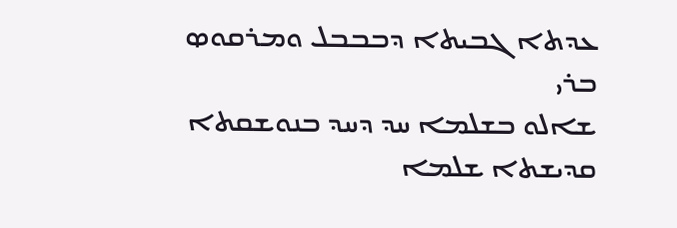ܥܕܬܐ ܓܒܝܬܐ ܕܒܒܒܠ ܘܡܪܩܘܤ ܒܪܝ
ܫܐܠܘ ܒܫܠܡܐ ܚܕ ܕܚܕ ܒܢܘܫܩܬܐ ܩܕܝܫܬܐ ܫܠܡܐ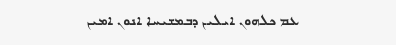ܥܡ ܟܠܗܘܢ ܐܝܠܝܢ ܕܒܡܫܝܚܐ ܐܢܘܢ ܐܡܝܢ